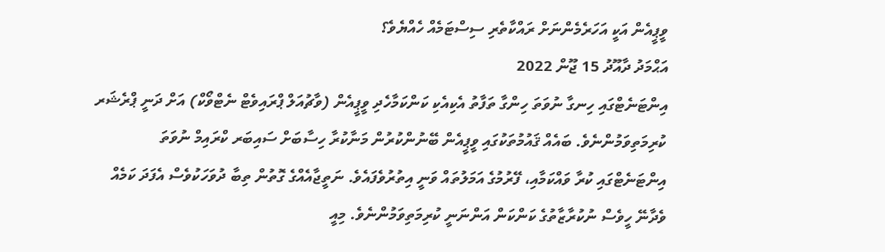ވީޕީއެން އަކީ އަހަރެމެންނަށް ރައްކާތެރި ސިސްޓަމެއް ހެއްޔެވެ؟
އަޙްމަދު ދާއޫދު 15 ޖޫން 2022
އިންޓަނެޓްގައި ހިނގާ ނުވަތަ ހިންގާ ތަފާތު އެކިއެކި ކަންކަމާހެދި ވީޕީއެން (ވާޗުއަލް ޕްރައިވެޓް ނެޓްވޯކް) އަށް ދަނީ ޕްރެޝަރ ކުރިމަތިވަމުންނެވެ. ބައެއް ޤައުމުތަކުގައި ވީޕީއެން ބޭނުންކުރުން މަނާކުރާ ހިސާބަށް ސައިބަރ ކްރައިމް ނުވަތަ އިންޓަނެޓްގައި ކުރާ ވައްކަމާއި، ފޭރުމުގެ އަމަލުތައް ވަނީ އިތުރުވެފައެވެ. ނަތީޖާއެއްގެ ގޮތުން ތިބާ ދުވަހަކުވެސް އެފަދަ ކަމެއް ވެދާނޭ ހީވެސް ނުކުރާޒާތުގެ ކަންކަން އަންނަނީ ކުރިމަތިވަމުންނެވެ. މިއީ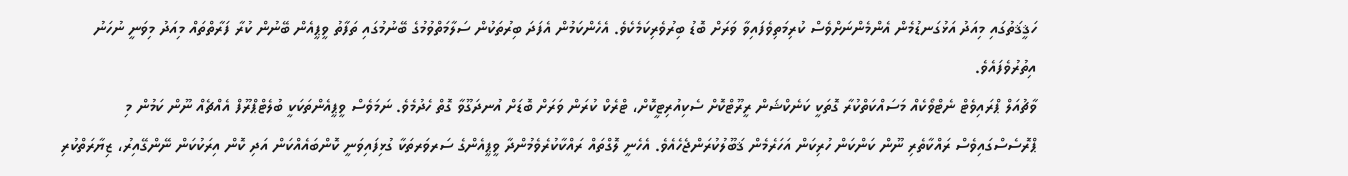ހަޤީޤަތުގައި މިއަދު އަޅުގަނޑުމެން އެންމެންނަށްވެސް ކުރިމަތިވެފައިވާ ވަރަށް ބޮޑު ބިރުވެރިކަމެކެވެ. އެހެންކަމުން އެފަދަ ބިރުތަކުން ސަލާމަތްވުމުގެ ބޭނުމުގައި ތަފާތު ވީޕީއެން ބޭނުން ކުރާ ފަރާތްތައް މިއަދު މިވަނީ ނުހަނު އިތުރުވެފައެވެ.
ވާޗުއަލް ޕްރައިވެޓް ނެޓްވޯކެއް މަސައްކަތްކުރާ ގޮތަކީ ކަނެކްޝަން ރީރޫޓްކޮށް ސެކިއުރިޓީކޮށް، ޓްރެކް ކުރަން ވަރަށް ބޮޑަށް އުނދަގޫވާ ގޮތް ހެދުމެވެ. ނަމަވެސް ވީޕީއެންތަކަކީ ބުލެޓްޕްރޫފް އެއްޗެއް ނޫން ކަމުން މި ޕްރޮސެސްގައިވެސް ރައްކާތެރި ނޫން ކަންކަން ހުރިކަން އަހަރެމެން ޤަބޫލުކުރަންޖެހެއެވެ. އެހެނީ ލޮގްތައް ރައްކާކުރެވެމުންދާ ވީޕީއެންގެ ސަރވަރތަކާ ގުޅިފައިވަނީ ކޮންބައެއްކަން އަދި ކޮން އިރަކުކަން ނޭންގޭއިރު، ޒިޔާރަތްކުރި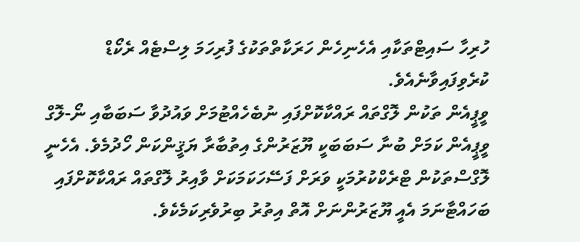ހުރިހާ ސައިޓްތަކާއި އެހެނިހެން ހަރަކާތްތަކުގެ ފުރިހަމަ ލިސްޓެއް ރެކޯޑް ކުރެވިފައިވާނެއެވެ.
ވީޕީއެން ތަކުން ލޮގްތައް ރައްކާކޮށްފައި ނުބެހެއްޓުމަށް ވައުދުވާ ސަބަބާއި ނޯ-ލޮގް ވީޕީއެން ކަމަށް ބުނާ ސަބަބަކީ ޔޫޒަރުންގެ އިތުބާރާ ޔަޤީންކަން ހޯދުމެވެ. އެހެނީ ލޮގްސްތަކުން ޓްރެކްކުރުމަކީ ވަރަށް ފަސޭހަކަމަކަށް ވާއިރު ލޮގްތައް ރައްކާކޮށްފައި ބަހައްޓާނަމަ އެއީ ޔޫޒަރުންނަށް އޮތް އިތުރު ބިރުވެރިކަމެކެވެ.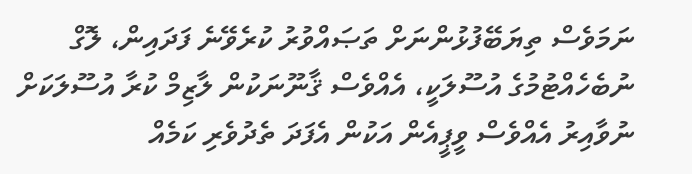ނަމަވެސް ތިޔަބޭފުޅުންނަށް ތަޞައްވުރު ކުރެވޭނެ ފަދައިން، ލޮގް ނުބެހެއްޓުމުގެ އުސޫލަކީ، އެއްވެސް ޤާނޫނަކުން ލާޒިމް ކުރާ އުސޫލަކަށް ނުވާއިރު އެއްވެސް ވީޕީއެން އަކުން އެފަދަ ތެދުވެރި ކަމެއް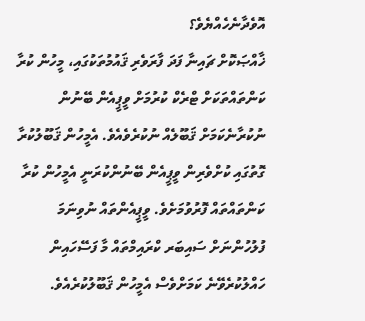އޮވެދާނެހެއްޔެވެ؟
ޚާއްޞަކޮށް ޗައިނާ ފަދަ ފާރަވެރި ޤައުމުތަކުގައި، މީހުން ކުރާ ކަންތައްތަކަށް ޓްރެކް ކުރުމަށް ވީޕީއެން ބޭނުން ނުކުރާނެކަމަށް ޤަބޫލެއް ނުކުރެވެއެވެ. އެމީހުން ޤަބޫލުކުރާ ގޮތުގައި ކުށްވެރިން ވީޕީއެން ބޭނުންކުރަނީ އެމީހުން ކުރާ ކަންތައްތައް ފޮރުވުމަށެވެ. ވީޕީއެންތައް ނުވިނަމަ ފުލުހުންނަށް ސައިބަރ ކްރައިމްތައް މާ ފަސޭހައިން ހައްލުކުރެވޭނެ ކަމަށްވެސް އެމީހުން ޤަބޫލުކުރެއެވެ.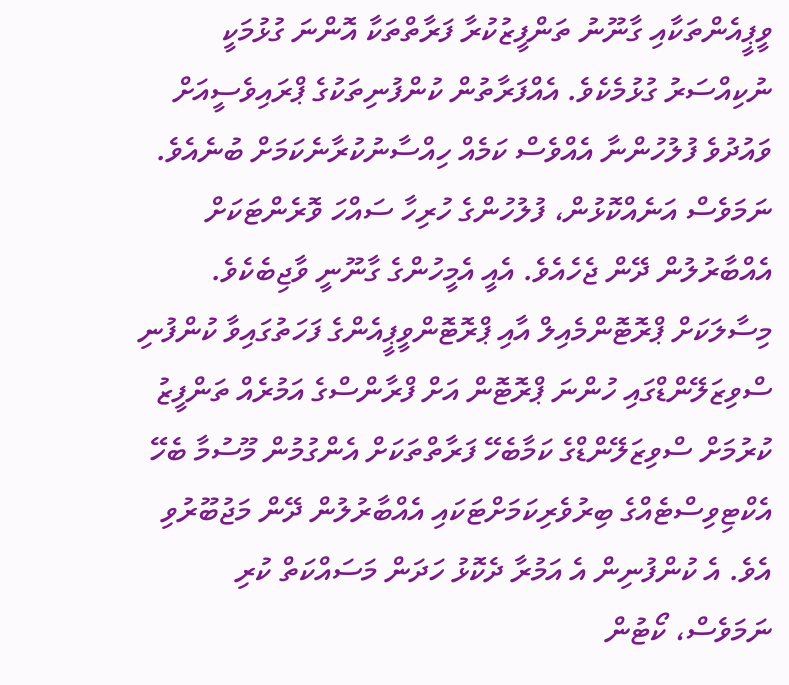ވީޕީއެންތަކާއި ގާނޫނު ތަންފީޒުކުރާ ފަރާތްތަކާ އޮންނަ ގުޅުމަކީ ނުކިއްސަރު ގުޅުމެކެވެ. އެއްފަރާތުން ކުންފުނިތަކުގެ ޕްރައިވެސީއަށް ވައުދުވެ ފުލުހުންނާ އެއްވެސް ކަމެއް ހިއްސާނުކުރާނެކަމަށް ބުނެއެވެ. ނަމަވެސް އަނެއްކޮޅުން، ފުލުހުންގެ ހުރިހާ ސައްހަ ވޮރެންޓަކަށް އެއްބާރުލުން ދޭން ޖެހެއެވެ. އެއީ އެމީހުންގެ ގާނޫނީ ވާޖިބެކެވެ.
މިސާލަކަށް ޕްރޮޓޮންމެއިލް އާއި ޕްރޮޓޮންވީޕީއެންގެ ފަހަތުގައިވާ ކުންފުނި ސްވިޒަލޭންޑްގައި ހުންނަ ޕްރޮޓޮން އަށް ފްރާންސްގެ އަމުރެއް ތަންފީޒު ކުރުމަށް ސްވިޒަލޭންޑްގެ ކަމާބެހޭ ފަރާތްތަކަށް އެންގުމުން މޫސުމާ ބެހޭ އެކްޓިވިސްޓެއްގެ ބިރުވެރިކަމަށްޓަކައި އެއްބާރުލުން ދޭން މަޖުބޫރުވި އެވެ. އެ ކުންފުނިން އެ އަމުރާ ދެކޮޅު ހަދަން މަސައްކަތް ކުރި ނަމަވެސް، ކޯޓުން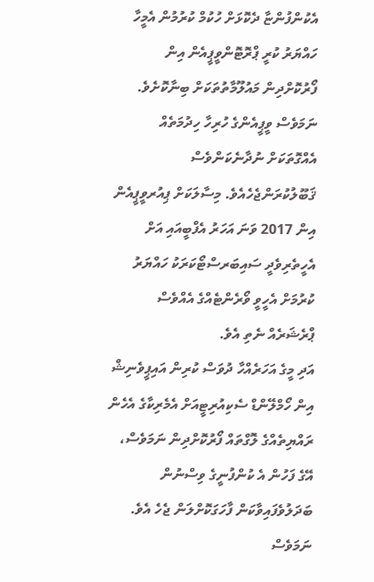އެކުންފުންޏާ ދެކޮޅަށް ހުކުމް ކުރުމުން އެމީހާ ހައްޔަރު ކުރީ ޕްރޮޓޮންވީޕީއެން އިން ފޯރުކޮށްދިން މައުލޫމާތުތަކަށް ބިނާކޮށެވެ.
ނަމަވެސް ވީޕީއެންގެ ހުރިހާ ހިދުމަތެއް އެއްގޮތަކަށް ނުދާނެކަންވެސް ޤަބޫލުކުރަންޖެހެއެވެ. މިސާލަކަށް ޕިއުރވީޕީއެން އިން 2017 ވަނަ އަހަރު އެފްބީއައި އަށް އެހީތެރިވެދީ ސައިބަރސްޓޯކަރަކު ހައްޔަރު ކުރުމަށް އެހީވީ ވޯރެންޓެއްގެ އެއްވެސް ޕްރެޝަރެއް ނެތި އެވެ.
އަދި މީގެ އަހަރެއްހާ ދުވަސް ކުރިން އައިޕީވެނިޝް އިން ހޯމްލޭންޑް ސެކިއުރިޓީއަށް އެމެރިކާގެ އެހެން ރައްޔިތެއްގެ ލޮގްތައް ފޯރުކޮށްދިން ނަމަވެސް، އޭގެ ފަހުން އެ ކުންފުނީގެ ވިސްނުން ބަދަލުވެފައިވާކަން ފާހަގަކޮށްލަން ޖެހެ އެވެ.
ނަމަވެސް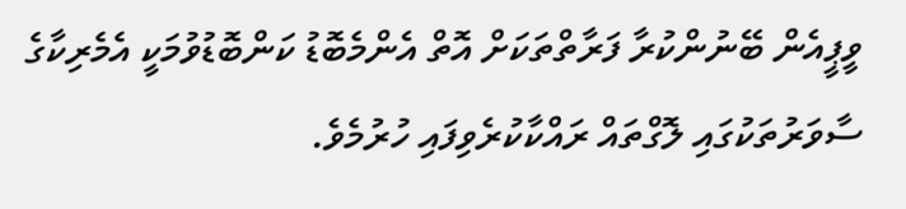ވީޕީއެން ބޭނުންކުރާ ފަރާތްތަކަށް އޮތް އެންމެބޮޑު ކަންބޮޑުވުމަކީ އެމެރިކާގެ ސާވަރުތަކުގައި ލޮގްތައް ރައްކާކުރެވިފައި ހުރުމެވެ.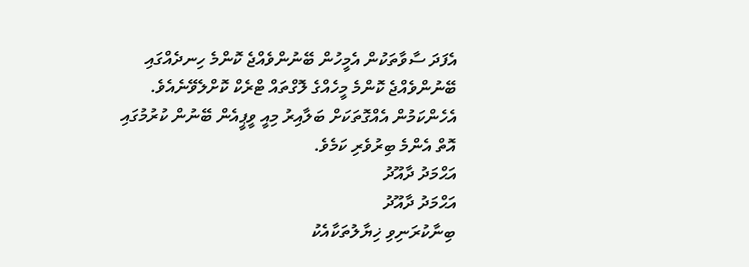އެފަދަ ސާވާތަކުން އެމީހުން ބޭނުންވެއްޖެ ކޮންމެ ހިނދެއްގައި ބޭނުންވެއްޖެ ކޮންމެ މީހެއްގެ ލޮގްތައް ޓްރެކް ކޮށްލެވޭނެއެވެ. އެހެންކަމުން އެއްގޮތަކަށް ބަލާއިރު މިއީ ވީޕީއެން ބޭނުން ކުރުމުގައި އޮތް އެންމެ ބިރުވެރި ކަމެވެ.
އަޙްމަދު ދާއޫދު
އަޙްމަދު ދާއޫދު
ބިނާކުރަނިވި ޚިޔާލުތަކާއެކު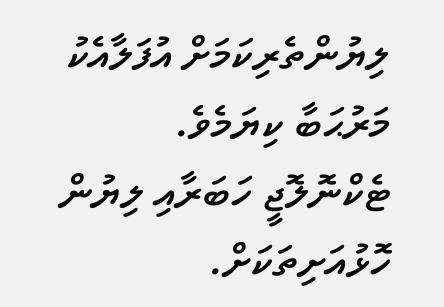ލިޔުންތެރިކަމަށް އުފަލާއެކު މަރުޙަބާ ކިޔަމެވެ.
ޓެކްނޮލޮޖީ ހަބަރާއި ލިޔުން ހޮޅުއަށިތަކަށް.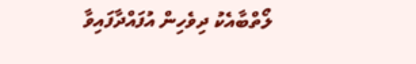ލޯތްބާއެކު ދިވެހިން އުފައްދާފައިވާ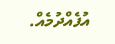އުފެއްދުމެއް.